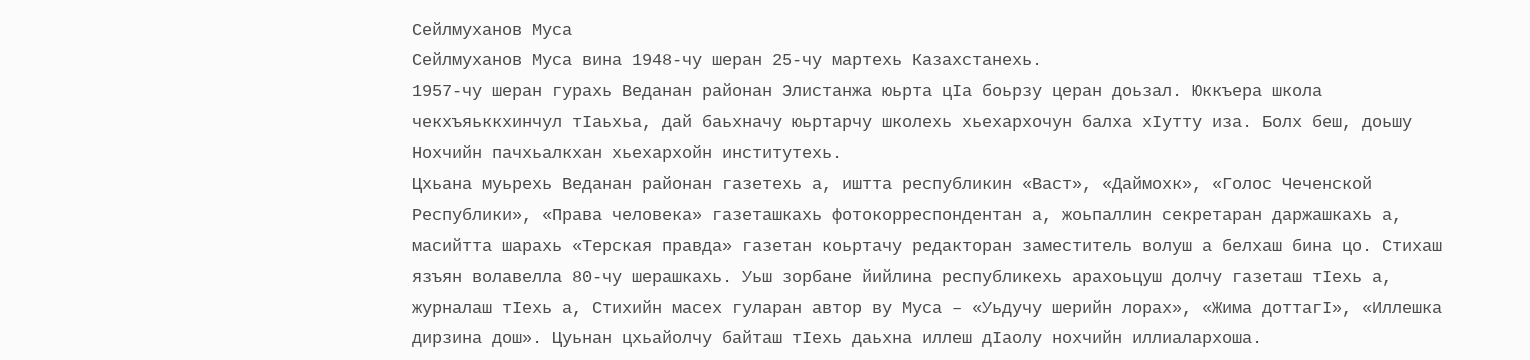Сейлмуханов Муса
Сейлмуханов Муса вина 1948-чу шеран 25-чу мартехь Казахстанехь.
1957-чу шеран гурахь Веданан районан Элистанжа юьрта цIа боьрзу церан доьзал. Юккъера школа чекхъяьккхинчул тIаьхьа, дай баьхначу юьртарчу школехь хьехархочун балха хIутту иза. Болх беш, доьшу Нохчийн пачхьалкхан хьехархойн институтехь.
Цхьана муьрехь Веданан районан газетехь а, иштта республикин «Васт», «Даймохк», «Голос Чеченской Республики», «Права человека» газеташкахь фотокорреспондентан а, жоьпаллин секретаран даржашкахь а, масийтта шарахь «Терская правда» газетан коьртачу редакторан заместитель волуш а белхаш бина цо. Стихаш язъян волавелла 80-чу шерашкахь. Уьш зорбане йийлина республикехь арахоьцуш долчу газеташ тIехь а, журналаш тIехь а, Стихийн масех гуларан автор ву Муса – «Уьдучу шерийн лорах», «Жима доттагI», «Иллешка дирзина дош». Цуьнан цхьайолчу байташ тIехь даьхна иллеш дIаолу нохчийн иллиалархоша.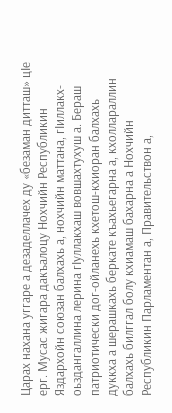Царах нахана уггаре а дезаделлачех ду «безаман дитташ» цIе ерг. Мусас жигара дакъалоцу Нохчийн Республикин Яздархойн союзан балхахь а, нохчийн маттана, гIиллакх-оьздангаллина лерина гIуллакхаш вовшахтухуш а. Бераш патриотически дог-ойланехь кхетош-кхиоран балхахь дуккха а шерашкахь беркате къахьегарна а, кхоллараллин балхахь билггал болу кхиамаш бахарна а Нохчийн Республикин Парламентан а, Правительствон а,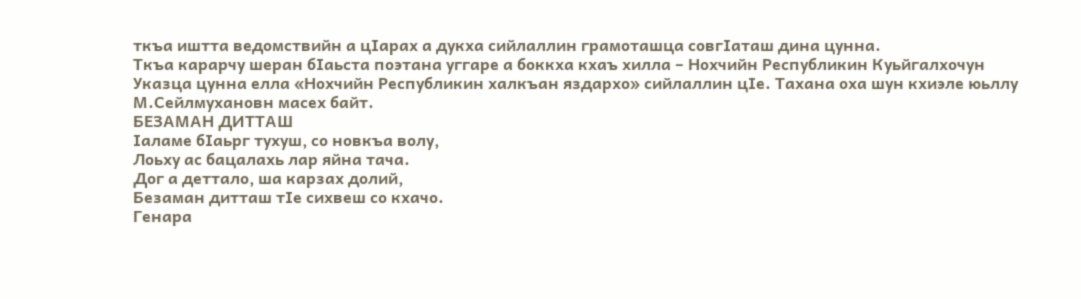ткъа иштта ведомствийн а цIарах а дукха сийлаллин грамоташца совгIаташ дина цунна.
Ткъа карарчу шеран бIаьста поэтана уггаре а боккха кхаъ хилла – Нохчийн Республикин Куьйгалхочун Указца цунна елла «Нохчийн Республикин халкъан яздархо» сийлаллин цIе. Тахана оха шун кхиэле юьллу М.Сейлмухановн масех байт.
БЕЗАМАН ДИТТАШ
Iаламе бIаьрг тухуш, со новкъа волу,
Лоьху ас бацалахь лар яйна тача.
Дог а деттало, ша карзах долий,
Безаман дитташ тIе сихвеш со кхачо.
Генара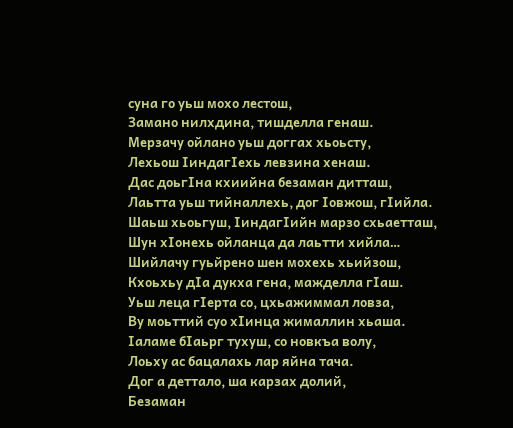суна го уьш мохо лестош,
Замано нилхдина, тишделла генаш.
Мерзачу ойлано уьш доггах хьоьсту,
Лехьош IиндагIехь левзина хенаш.
Дас доьгIна кхиийна безаман дитташ,
Лаьтта уьш тийналлехь, дог Iовжош, гIийла.
Шаьш хьоьгуш, IиндагIийн марзо схьаетташ,
Шун хIонехь ойланца да лаьтти хийла…
Шийлачу гуьйрено шен мохехь хьийзош,
Кхоьхьу дIа дукха гена, мажделла гIаш.
Уьш леца гIерта со, цхьажиммал ловза,
Ву моьттий суо хIинца жималлин хьаша.
Iаламе бIаьрг тухуш, со новкъа волу,
Лоьху ас бацалахь лар яйна тача.
Дог а деттало, ша карзах долий,
Безаман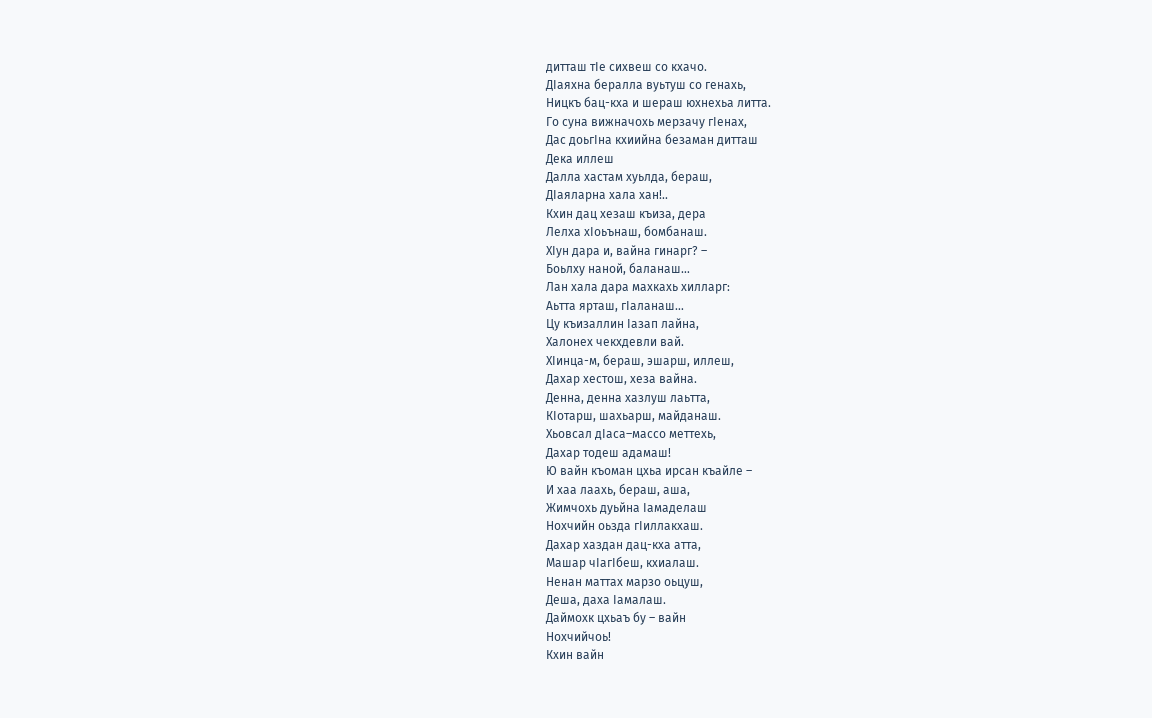дитташ тIе сихвеш со кхачо.
ДIаяхна бералла вуьтуш со генахь,
Ницкъ бац-кха и шераш юхнехьа литта.
Го суна вижначохь мерзачу гIенах,
Дас доьгIна кхиийна безаман дитташ
Дека иллеш
Далла хастам хуьлда, бераш,
ДIаяларна хала хан!..
Кхин дац хезаш къиза, дера
Лелха хIоьънаш, бомбанаш.
ХIун дара и, вайна гинарг? –
Боьлху наной, баланаш…
Лан хала дара махкахь хилларг:
Аьтта ярташ, гIаланаш…
Цу къизаллин Iазап лайна,
Халонех чекхдевли вай.
ХIинца-м, бераш, эшарш, иллеш,
Дахар хестош, хеза вайна.
Денна, денна хазлуш лаьтта,
КIотарш, шахьарш, майданаш.
Хьовсал дIаса–массо меттехь,
Дахар тодеш адамаш!
Ю вайн къоман цхьа ирсан къайле –
И хаа лаахь, бераш, аша,
Жимчохь дуьйна Iамаделаш
Нохчийн оьзда гIиллакхаш.
Дахар хаздан дац-кха атта,
Машар чIагIбеш, кхиалаш.
Ненан маттах марзо оьцуш,
Деша, даха Iамалаш.
Даймохк цхьаъ бу – вайн
Нохчийчоь!
Кхин вайн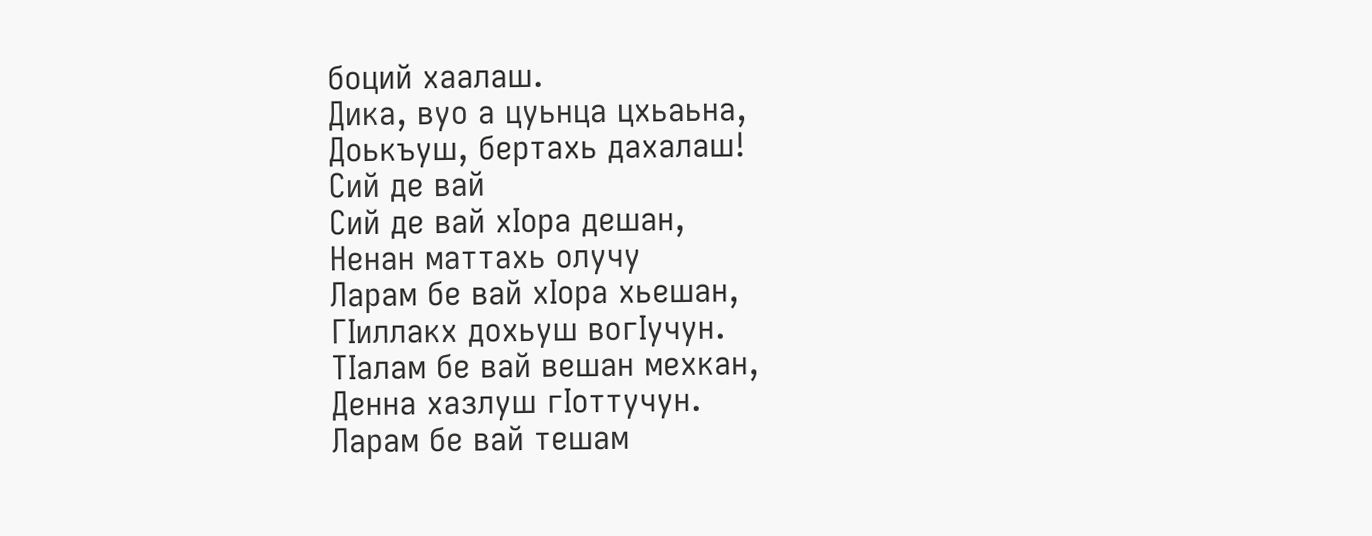боций хаалаш.
Дика, вуо а цуьнца цхьаьна,
Доькъуш, бертахь дахалаш!
Сий де вай
Сий де вай хIора дешан,
Ненан маттахь олучу
Ларам бе вай хIора хьешан,
ГIиллакх дохьуш вогIучун.
ТIалам бе вай вешан мехкан,
Денна хазлуш гIоттучун.
Ларам бе вай тешам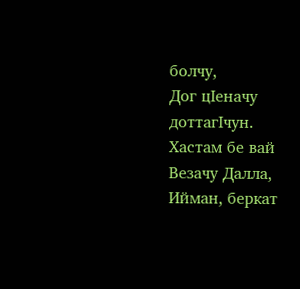болчу,
Дог цIеначу доттагIчун.
Хастам бе вай Везачу Далла,
Ийман, беркат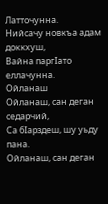Латточунна.
Нийсачу новкъа адам доккхуш,
Вайна паргIато еллачунна.
Ойланаш
Ойланаш, сан деган седарчий,
Са бIарздеш, шу уьду пана.
Ойланаш, сан деган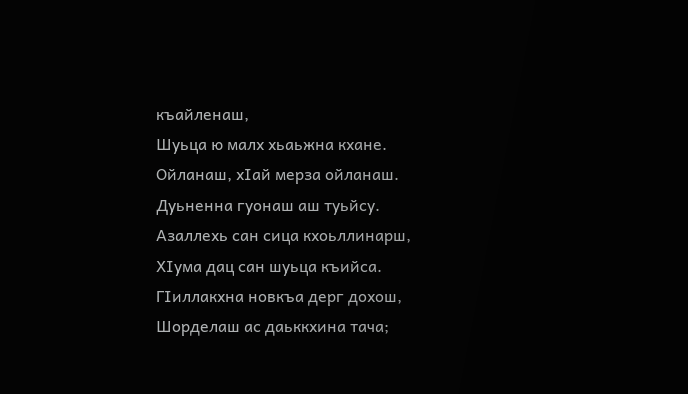къайленаш,
Шуьца ю малх хьаьжна кхане.
Ойланаш, хIай мерза ойланаш.
Дуьненна гуонаш аш туьйсу.
Азаллехь сан сица кхоьллинарш,
ХIума дац сан шуьца къийса.
ГIиллакхна новкъа дерг дохош,
Шорделаш ас даьккхина тача;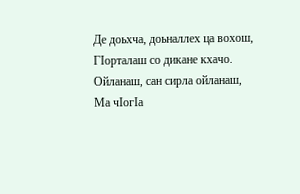Де доьхча, доьналлех ца вохош,
ГIорталаш со дикане кхачо.
Ойланаш, сан сирла ойланаш,
Ма чIогIа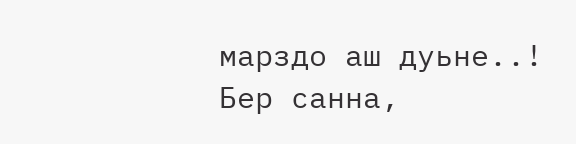марздо аш дуьне..!
Бер санна,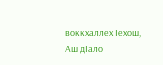воккхаллех Iехош,
Аш дIало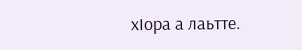хIора а лаьтте.